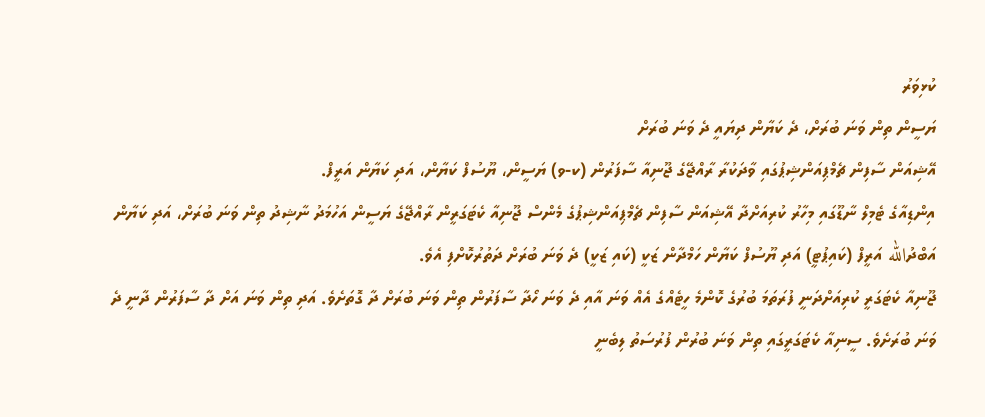ކުޅިވަރު
ޔަސީން ތިން ވަނަ ބުރަށް، ދެ ކަޔާން ދިޔައީ ދެ ވަނަ ބުރަށް
އޭޝިއަން ސާފިން ޗެމްޕިއަންޝިޕުގައި ވާދަކުރާ ރާއްޖޭގެ ޖޫނިއާ ސާފަރުން (ކ-ވ) ޔަސީން، ޔޫސުފް ކަޔާން، އަދި ކަޔާން އަރީފް.
އިންޑިއާގެ ޓެމިލް ނާޑޫގައި މިހާރު ކުރިއަށްދާ އޭޝިއަން ސާފިން ޗެމްޕިއަންޝިޕުގެ މެންސް ޖޫނިއާ ކެޓަގަރީން ރާއްޖޭގެ ޔަސީން އަހުމަދު ނާޝިދު ތިން ވަނަ ބުރަށް، އަދި ކަޔާން އަބްދުالله އަރީފް (ކައިޕުޓީ) އަދި ޔޫސުފް ކަޔާން ހަމްދާން ޒަކީ (ކައި ޒަކީ) ދެ ވަނަ ބުރަށް ދަތުރުކޮށްފި އެވެ.
ޖޫނިއާ ކެޓަގަރީ ކުރިއަށްދަނީ ފުރަތަމަ ބުރުގެ ކޮންމެ ހީޓެއްގެ އެއް ވަނަ އާއި ދެ ވަނަ ހޯދާ ސާފަރުން ތިން ވަނަ ބުރަށް ދާ ގޮތަށެވެ. އަދި ތިން ވަނަ އަށް ދާ ސާފަރުން ދާނީ ދެ ވަނަ ބުރަށެވެ. ސީނިއާ ކެޓަގަރީގައި ތިން ވަނަ ބުރުން ފުރުސަތު ލިބެނީ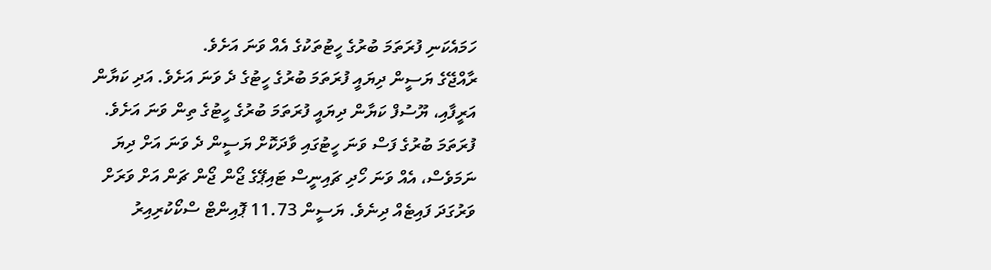ހަމައެކަނި ފުރަތަމަ ބުރުގެ ހީޓުތަކުގެ އެއް ވަނަ އަށެވެ.
ރާއްޖޭގެ ޔަސީން ދިޔައީ ފުރަތަމަ ބުރުގެ ހީޓުގެ ދެ ވަނަ އަށެވެ. އަދި ކަޔާން އަރީފާއި، ޔޫސުފް ކަޔާން ދިޔައީ ފުރަތަމަ ބުރުގެ ހީޓުގެ ތިން ވަނަ އަށެވެ.
ފުރަތަމަ ބުރުގެ ފަސް ވަނަ ހީޓުގައި ވާދަކޮށް ޔަސީން ދެ ވަނަ އަށް ދިޔަ ނަމަވެސް، އެއް ވަނަ ހޯދި ޗައިނީސް ޓައިޕޭގެ ޖޯން ޖޯން ޗަން އަށް ވަރަށް ވަރުގަދަ ފައިޓެއް ދިނެވެ. ޔަސީން 11.73 ޕޮއިންޓް ސްކޯކުރިއިރު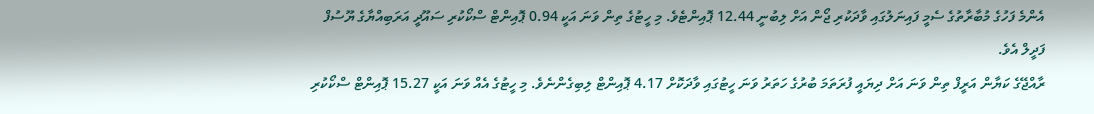އެންމެ ފަހުގެ މުބާރާތުގެ ސެމީ ފައިނަލުގައި ވާދަކުރި ޖޯން އަށް ލިބުނީ 12.44 ޕޮއިންޓެވެ. މި ހީޓުގެ ތިން ވަނަ އަކީ 0.94 ޕޮއިންޓް ސްކޯކުރި ސައޫދީ އަރަބިއްޔާގެ ޔޫސުފް ފަދީލް އެވެ.
ރާއްޖޭގެ ކަޔާން އަރީފް ތިން ވަނަ އަށް ދިޔައީ ފުރަތަމަ ބުރުގެ ހަތަރު ވަނަ ހީޓުގައި ވާދަކޮށް 4.17 ޕޮއިންޓް ލިބިގެންނެވެ. މި ހީޓުގެ އެއް ވަނަ އަކީ 15.27 ޕޮއިންޓް ސްކޯކުރި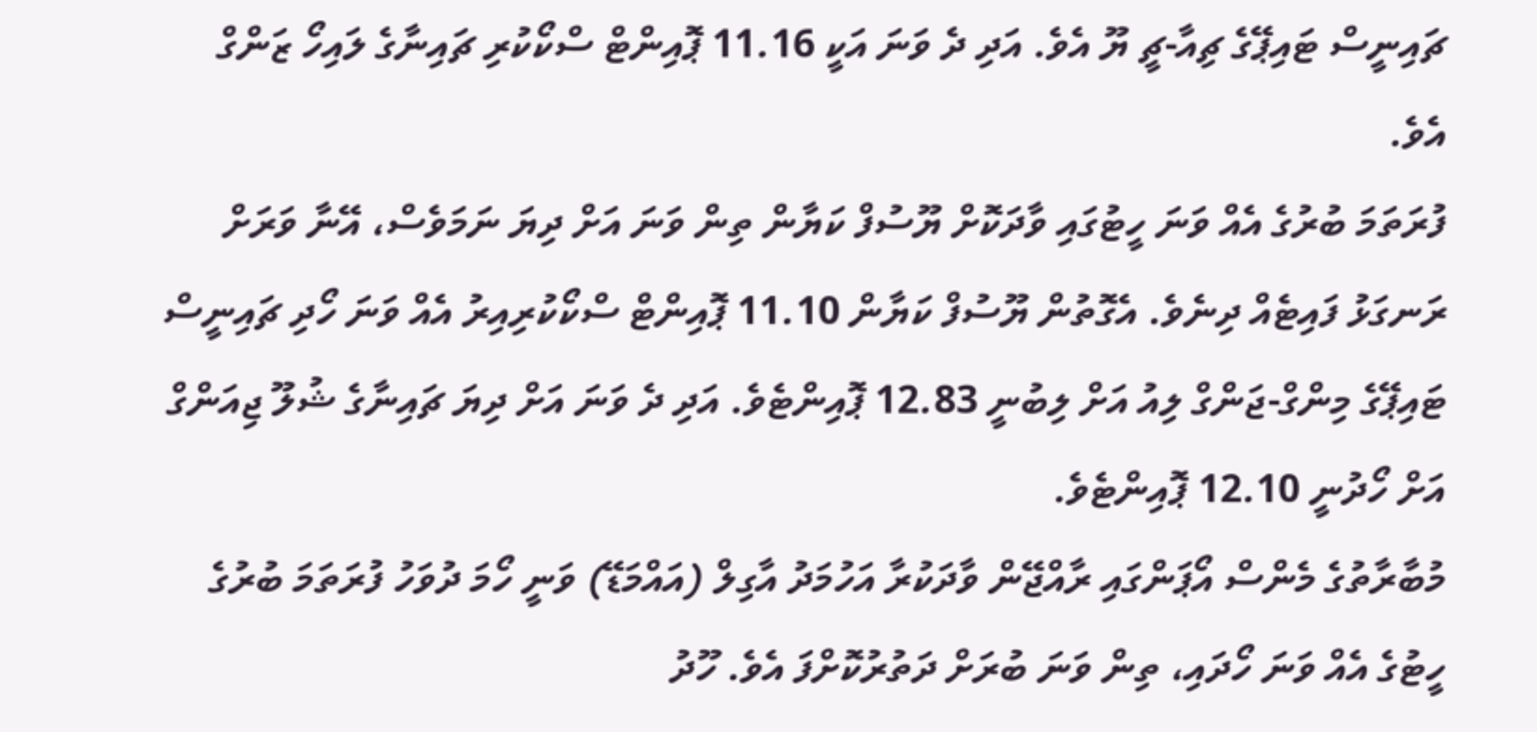ޗައިނީސް ޓައިޕޭގެ ޗިއާ-ޗީ ޔޫ އެވެ. އަދި ދެ ވަނަ އަކީ 11.16 ޕޮއިންޓް ސްކޯކުރި ޗައިނާގެ ލައިހޯ ޒަންގް އެވެ.
ފުރަތަމަ ބުރުގެ އެއް ވަނަ ހީޓުގައި ވާދަކޮށް ޔޫސުފް ކަޔާން ތިން ވަނަ އަށް ދިޔަ ނަމަވެސް، އޭނާ ވަރަށް ރަނގަޅު ފައިޓެއް ދިނެވެ. އެގޮތުން ޔޫސުފް ކަޔާން 11.10 ޕޮއިންޓް ސްކޯކުރިއިރު އެއް ވަނަ ހޯދި ޗައިނީސް ޓައިޕޭގެ މިންގް-ޖަންގް ލިއު އަށް ލިބުނީ 12.83 ޕޮއިންޓެވެ. އަދި ދެ ވަނަ އަށް ދިޔަ ޗައިނާގެ ޝުލޫ ޖިއަންގް އަށް ހޯދުނީ 12.10 ޕޮއިންޓެވެ.
މުބާރާތުގެ މެންސް އޯޕަންގައި ރާއްޖޭން ވާދަކުރާ އަހުމަދު އާގިލް (އައްމަޑޭ) ވަނީ ހޯމަ ދުވަހު ފުރަތަމަ ބުރުގެ ހީޓުގެ އެއް ވަނަ ހޯދައި، ތިން ވަނަ ބުރަށް ދަތުރުކޮށްފަ އެވެ. ހޫދު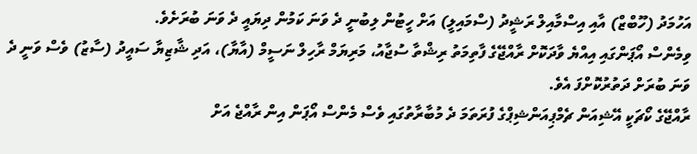އަހުމަދު (ހޫބްޒް) އާއި އިސްމާއިލް ރަޝީދު (ސްމައިލީ) އަށް ހީޓުން ލިބުނީ ދެ ވަނަ ކަމުން ދިޔައީ ދެ ވަނަ ބުރަށެވެ.
ވިމެންސް އޯޕަންގައި އިއްޔެ ވާދަކޮށް ރާއްޖޭގެ ފާތިމަތު ރިޝްތާ ސުޖާއު، މަރިޔަމް ރާހިލް ނަސީމް (އާޔާ)، އަދި ޝާޒިޔާ ސައީދު (ސާޒު) ވެސް ވަނީ ދެ ވަނަ ބުރަށް ދަތުރުކޮށްފަ އެވެ.
ރާއްޖޭގެ ކޯޗަކީ އޭޝިއަން ޗެމްޕިއަންޝިޕްގެ ފުރަތަމަ ދެ މުބާރާތުގައި ވެސް މެންސް އޯޕަން އިން ރާއްޖެ އަށް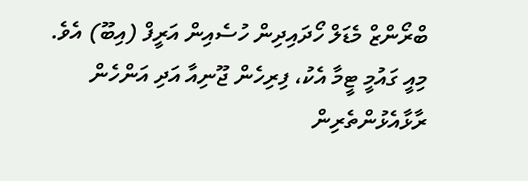ބްރޯންޒް މެޑަލް ހޯދައިދިން ހުސެއިން އަރީފް (އިބޫ) އެވެ.
މިއީ ގައުމީ ޓީމާ އެކު، ފިރިހެން ޖޫނިއާ އަދި އަންހެން ރާޅާއެޅުންތެރިން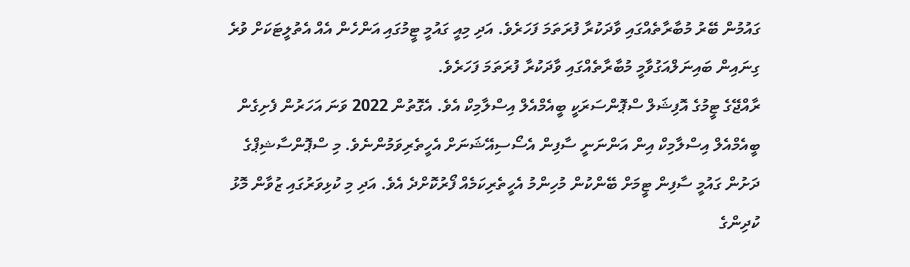ގައުމުން ބޭރު މުބާރާތެއްގައި ވާދަކުރާ ފުރަތަމަ ފަހަރެވެ. އަދި މިއީ ގައުމީ ޓީމުގައި އަންހެން އެއް އެތުލީޓަކަށް ވުރެ ގިނައިން ބައިނަލްއަގުވާމީ މުބާރާތެއްގައި ވާދަކުރާ ފުރަތަމަ ފަހަރެވެ.
ރާއްޖޭގެ ޓީމުގެ އޮފިޝަލް ސްޕޮންސަރަކީ ބީއެމްއެލް އިސްލާމިކް އެވެ. އެގޮތުން 2022 ވަނަ އަހަރުން ފެށިގެން ބީއެމްއެލް އިސްލާމިކް އިން އަންނަނީ ސާފިން އެސޯސިއޭޝަނަށް އެހީތެރިވަމުންނެވެ. މި ސްޕޮންސާޝިޕްގެ ދަށުން ގައުމީ ސާފިން ޓީމަށް ބޭންކުން މުހިންމު އެހީތެރިކަމެއް ފޯރުކޮށްދެ އެވެ. އަދި މި ކުޅިވަރުގައި ޒުވާން މޮޅު ކުދިންގެ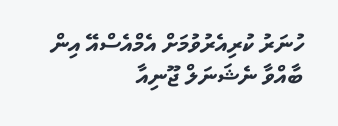ހުނަރު ކުރިއެރުވުމަށް އެމްއެސްއޭ އިން ބާއްވާ ނެޝަނަލް ޖޫނިއާ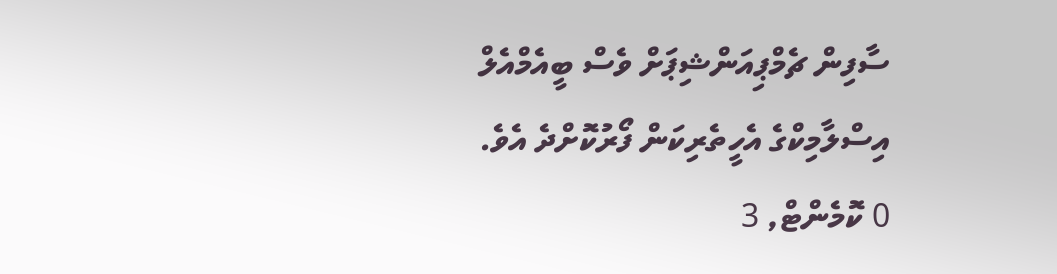ސާފިން ޗެމްޕިއަންޝިޕަށް ވެސް ބީއެމްއެލް އިސްލާމިކްގެ އެހީތެރިކަން ފޯރުކޮށްދެ އެވެ.
0 ކޮމެންޓް, 3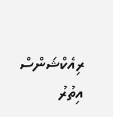ރިއެކްޝަންސް
އިތުރު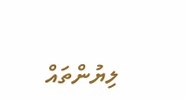ލިޔުންތައް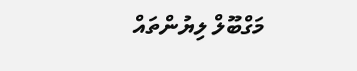މަގްބޫލް ލިޔުންތައް